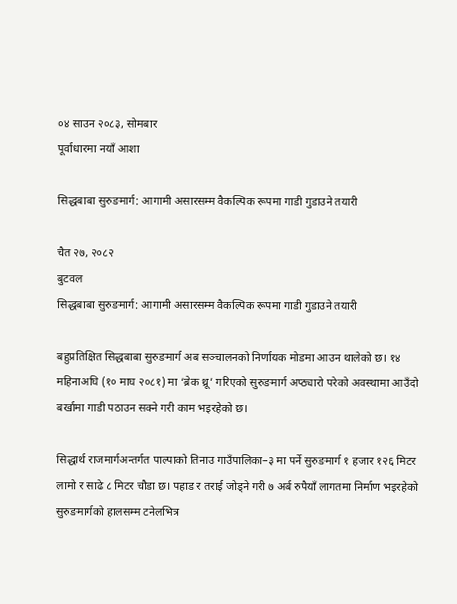०४ साउन २०८३, सोमबार
पूर्वाधारमा नयाँ आशा

सिद्धबाबा सुरुङमार्ग: आगामी असारसम्म वैकल्पिक रूपमा गाडी गुडाउने तयारी

चैत २७, २०८२
बुटवल
सिद्धबाबा सुरुङमार्ग: आगामी असारसम्म वैकल्पिक रूपमा गाडी गुडाउने तयारी

बहुप्रतिक्षित सिद्धबाबा सुरुङमार्ग अब सञ्चालनको निर्णायक मोडमा आउन थालेको छ। १४ महिनाअघि (१० माघ २०८१) मा ‘ब्रेक थ्रू’ गरिएको सुरुङमार्ग अप्ठ्यारो परेको अवस्थामा आउँदो बर्खामा गाडी पठाउन सक्ने गरी काम भइरहेको छ।

सिद्धार्थ राजमार्गअन्तर्गत पाल्पाको तिनाउ गाउँपालिका–३ मा पर्ने सुरुङमार्ग १ हजार १२६ मिटर लामो र साढे ८ मिटर चौडा छ। पहाड र तराई जोड्ने गरी ७ अर्ब रुपैयाँ लागतमा निर्माण भइरहेको सुरुङमार्गको हालसम्म टनेलभित्र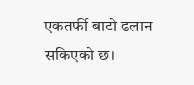एकतर्फी बाटो ढलान सकिएको छ।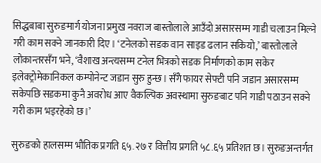सिद्धबाबा सुरुङमार्ग योजना प्रमुख नवराज बास्तोलाले आउँदो असारसम्म गाडी चलाउन मिल्ने गरी काम सक्ने जानकारी दिए। ‘टनेलको सडक वान साइड ढलान सकियो,’ बास्तोलाले लोकान्तरसँग भने, ‘वैशाख अन्त्यसम्म टनेल भित्रको सडक निर्माणको काम सकेर इलेक्ट्रोमेकानिकल कम्पोनेन्ट जडान सुरु हुन्छ। सँगै फायर सेफ्टी पनि जडान असारसम्म सकेपछि सडकमा कुनै अवरोध आए वैकल्पिक अवस्थामा सुरुङबाट पनि गाडी पठाउन सक्ने गरी काम भइरहेको छ।’

सुरुङको हालसम्म भौतिक प्रगति ६५.२७ र वित्तीय प्रगति ५८.६५ प्रतिशत छ। सुरुङअन्तर्गत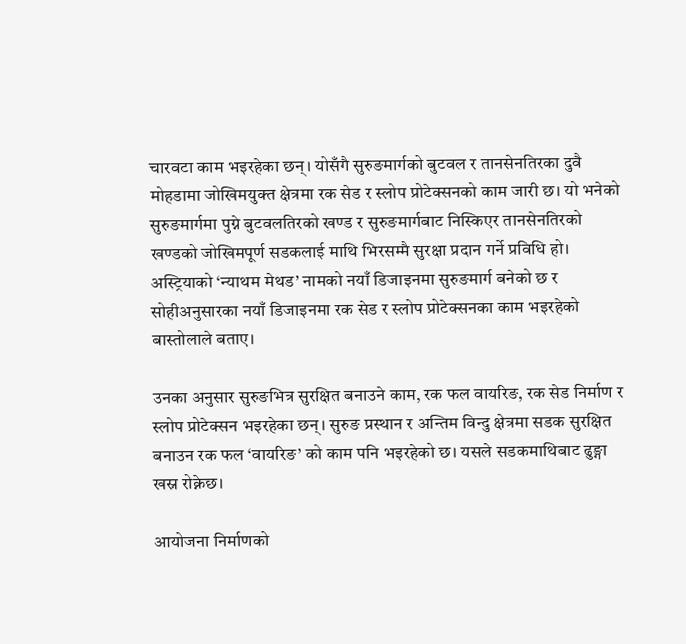चारवटा काम भइरहेका छन्। योसँगै सुरुङमार्गको बुटवल र तानसेनतिरका दुवै मोहडामा जोखिमयुक्त क्षेत्रमा रक सेड र स्लोप प्रोटेक्सनको काम जारी छ। यो भनेको सुरुङमार्गमा पुग्ने बुटवलतिरको खण्ड र सुरुङमार्गबाट निस्किएर तानसेनतिरको खण्डको जोखिमपूर्ण सडकलाई माथि भिरसम्मै सुरक्षा प्रदान गर्ने प्रविधि हो। अस्ट्रियाको ‘न्याथम मेथड’ नामको नयाँ डिजाइनमा सुरुङमार्ग बनेको छ र सोहीअनुसारका नयाँ डिजाइनमा रक सेड र स्लोप प्रोटेक्सनका काम भइरहेको बास्तोलाले बताए।

उनका अनुसार सुरुङभित्र सुरक्षित बनाउने काम, रक फल वायरिङ, रक सेड निर्माण र स्लोप प्रोटेक्सन भइरहेका छन्। सुरुङ प्रस्थान र अन्तिम विन्दु क्षेत्रमा सडक सुरक्षित बनाउन रक फल ‘वायरिङ’ को काम पनि भइरहेको छ। यसले सडकमाथिबाट ढुङ्गा खस्न रोक्नेछ।

आयोजना निर्माणको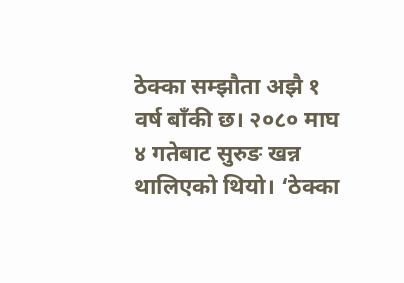ठेक्का सम्झौता अझै १ वर्ष बाँकी छ। २०८० माघ ४ गतेबाट सुरुङ खन्न थालिएको थियो। ‘ठेक्का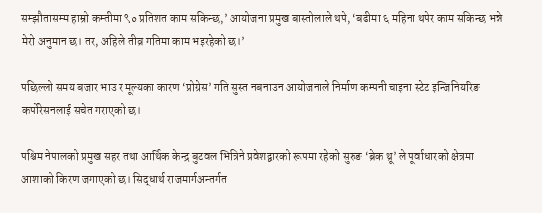सम्झौतासम्म हाम्रो कम्तीमा ९० प्रतिशत काम सकिन्छ,’ आयोजना प्रमुख बास्तोलाले थपे, ‘बढीमा ६ महिना थपेर काम सकिन्छ भन्ने मेरो अनुमान छ। तर, अहिले तीव्र गतिमा काम भइरहेको छ।’

पछिल्लो समय बजार भाउ र मूल्यका कारण ‘प्रोग्रेस’ गति सुस्त नबनाउन आयोजनाले निर्माण कम्पनी चाइना स्टेट इन्जिनियरिङ कर्पोरेसनलाई सचेत गराएको छ।

पश्चिम नेपालको प्रमुख सहर तथा आर्थिक केन्द्र बुटवल भित्रिने प्रवेशद्वारको रूपमा रहेको सुरुङ ‘ब्रेक थ्रू’ ले पूर्वाधारको क्षेत्रमा आशाको किरण जगाएको छ। सिद्धार्थ राजमार्गअन्तर्गत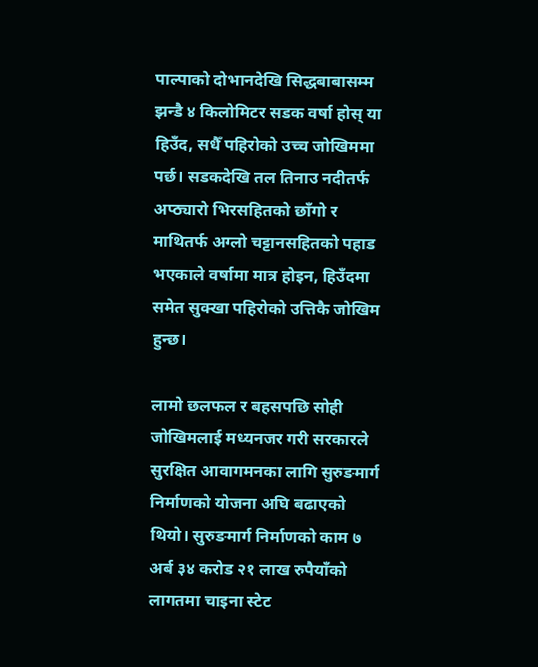पाल्पाको दोभानदेखि सिद्धबाबासम्म झन्डै ४ किलोमिटर सडक वर्षा होस् या हिउँद, सधैँ पहिरोको उच्च जोखिममा पर्छ। सडकदेखि तल तिनाउ नदीतर्फ अप्ठ्यारो भिरसहितको छाँगो र माथितर्फ अग्लो चट्टानसहितको पहाड भएकाले वर्षामा मात्र होइन, हिउँदमा समेत सुक्खा पहिरोको उत्तिकै जोखिम हुन्छ।

लामो छलफल र बहसपछि सोही जोखिमलाई मध्यनजर गरी सरकारले सुरक्षित आवागमनका लागि सुरुङमार्ग निर्माणको योजना अघि बढाएको थियो। सुरुङमार्ग निर्माणको काम ७ अर्ब ३४ करोड २१ लाख रुपैयाँको लागतमा चाइना स्टेट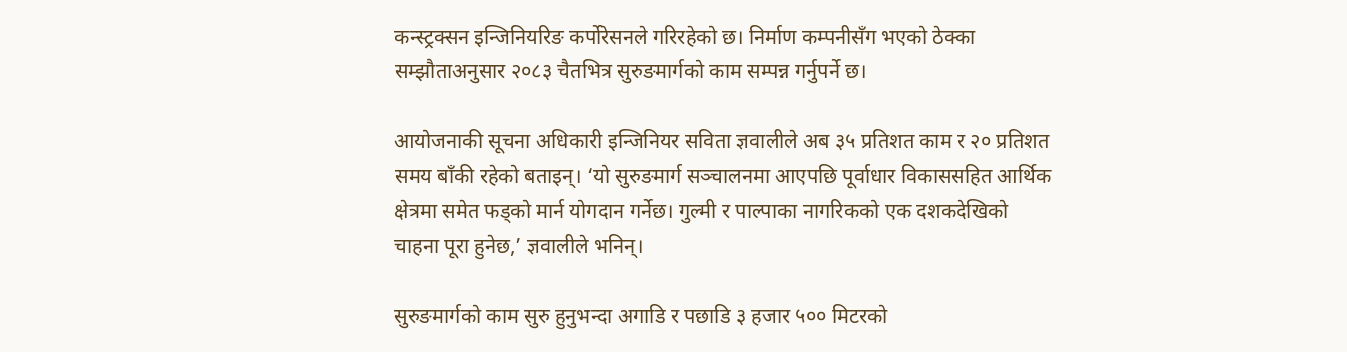कन्स्ट्रक्सन इन्जिनियरिङ कर्पोरेसनले गरिरहेको छ। निर्माण कम्पनीसँग भएको ठेक्का सम्झौताअनुसार २०८३ चैतभित्र सुरुङमार्गको काम सम्पन्न गर्नुपर्ने छ।

आयोजनाकी सूचना अधिकारी इन्जिनियर सविता ज्ञवालीले अब ३५ प्रतिशत काम र २० प्रतिशत समय बाँकी रहेको बताइन्। ‘यो सुरुङमार्ग सञ्चालनमा आएपछि पूर्वाधार विकाससहित आर्थिक क्षेत्रमा समेत फड्को मार्न योगदान गर्नेछ। गुल्मी र पाल्पाका नागरिकको एक दशकदेखिको चाहना पूरा हुनेछ,’ ज्ञवालीले भनिन्।

सुरुङमार्गको काम सुरु हुनुभन्दा अगाडि र पछाडि ३ हजार ५०० मिटरको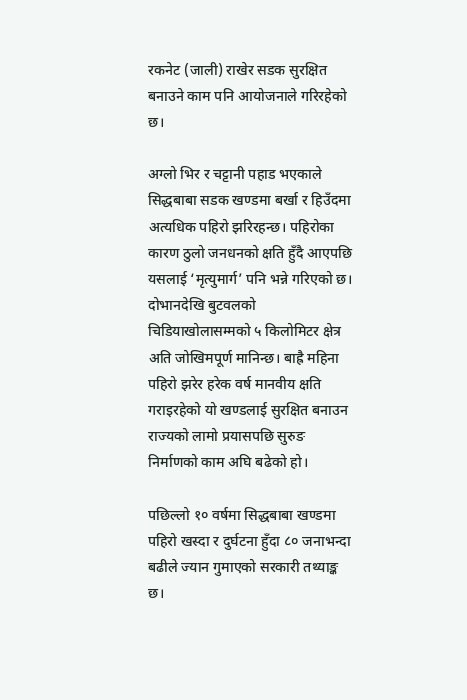रकनेट (जाली) राखेर सडक सुरक्षित बनाउने काम पनि आयोजनाले गरिरहेको छ।

अग्लो भिर र चट्टानी पहाड भएकाले सिद्धबाबा सडक खण्डमा बर्खा र हिउँदमा अत्यधिक पहिरो झरिरहन्छ। पहिरोका कारण ठुलो जनधनको क्षति हुँदै आएपछि यसलाई ‘मृत्युमार्ग’ पनि भन्ने गरिएको छ। दोभानदेखि बुटवलको चिडियाखोलासम्मको ५ किलोमिटर क्षेत्र अति जोखिमपूर्ण मानिन्छ। बाह्रै महिना पहिरो झरेर हरेक वर्ष मानवीय क्षति गराइरहेको यो खण्डलाई सुरक्षित बनाउन राज्यको लामो प्रयासपछि सुरुङ निर्माणको काम अघि बढेको हो।

पछिल्लो १० वर्षमा सिद्धबाबा खण्डमा पहिरो खस्दा र दुर्घटना हुँदा ८० जनाभन्दा बढीले ज्यान गुमाएको सरकारी तथ्याङ्क छ।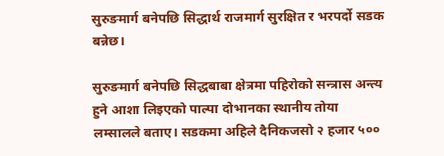सुरुङमार्ग बनेपछि सिद्धार्थ राजमार्ग सुरक्षित र भरपर्दो सडक बन्नेछ।

सुरुङमार्ग बनेपछि सिद्धबाबा क्षेत्रमा पहिरोको सन्त्रास अन्त्य हुने आशा लिइएको पाल्पा दोभानका स्थानीय तोया लम्सालले बताए। सडकमा अहिले दैनिकजसो २ हजार ५००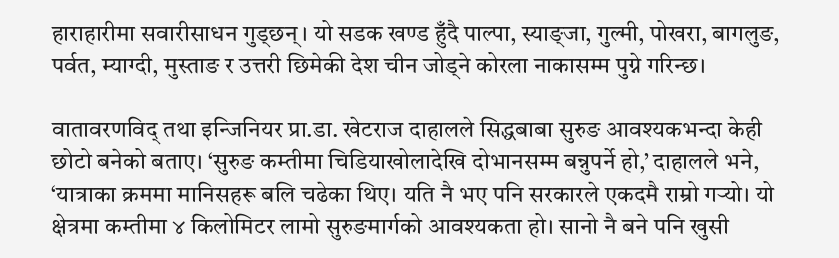हाराहारीमा सवारीसाधन गुड्छन्। यो सडक खण्ड हुँदै पाल्पा, स्याङ्जा, गुल्मी, पोखरा, बागलुङ, पर्वत, म्याग्दी, मुस्ताङ र उत्तरी छिमेकी देश चीन जोड्ने कोरला नाकासम्म पुग्ने गरिन्छ।

वातावरणविद् तथा इन्जिनियर प्रा.डा. खेटराज दाहालले सिद्धबाबा सुरुङ आवश्यकभन्दा केही छोटो बनेको बताए। ‘सुरुङ कम्तीमा चिडियाखोलादेखि दोभानसम्म बन्नुपर्ने हो,’ दाहालले भने, ‘यात्राका क्रममा मानिसहरू बलि चढेका थिए। यति नै भए पनि सरकारले एकदमै राम्रो गर्‍यो। यो क्षेत्रमा कम्तीमा ४ किलोमिटर लामो सुरुङमार्गको आवश्यकता हो। सानो नै बने पनि खुसी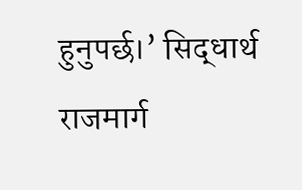हुनुपर्छ।’ सिद्धार्थ राजमार्ग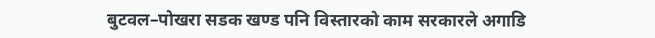बुटवल–पोखरा सडक खण्ड पनि विस्तारको काम सरकारले अगाडि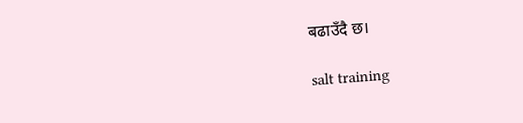बढाउँदै छ।

salt training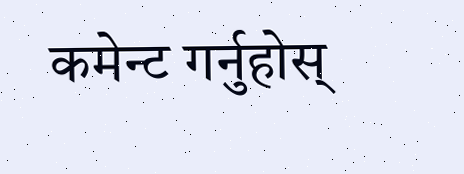कमेन्ट गर्नुहोस्